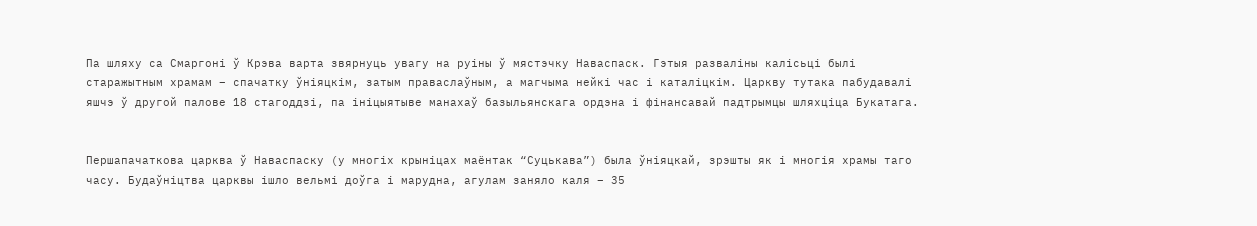Па шляху са Смаргоні ў Крэва варта звярнуць увагу на руіны ў мястэчку Наваспаск. Гэтыя разваліны калісьці былі старажытным храмам – спачатку ўніяцкім, затым праваслаўным, а магчыма нейкі час і каталіцкім. Царкву тутака пабудавалі яшчэ ў другой палове 18 стагоддзі, па ініцыятыве манахаў базыльянскага ордэна і фінансавай падтрымцы шляхціца Букатага.


Першапачаткова царква ў Наваспаску (у многіх крыніцах маёнтак “Суцькава”) была ўніяцкай, зрэшты як і многія храмы таго часу. Будаўніцтва царквы ішло вельмі доўга і марудна, агулам заняло каля – 35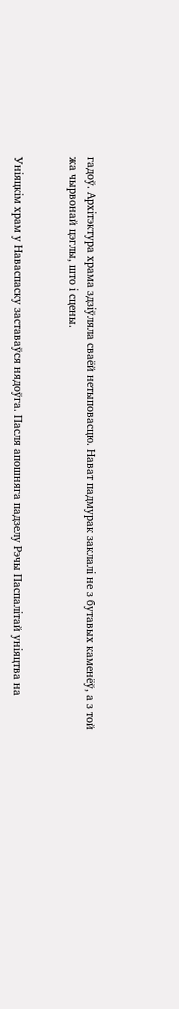гадоў. Архітэктура храма здзіўляла сваёй нетыповасцю. Нават падмурак заклалі не з бутавых каменёў, а з той жа чырвонай цэглы, што і сцены.


Уніяцкім храм у Наваспаску заставаўся нядоўга. Пасля апошняга падзелу Рэчы Паспалітай уніяцтва на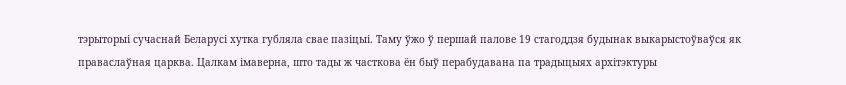тэрыторыі сучаснай Беларусі хутка губляла свае пазіцыі. Таму ўжо ў першай палове 19 стагоддзя будынак выкарыстоўваўся як праваслаўная царква. Цалкам імаверна, што тады ж часткова ён быў перабудавана па традыцыях архітэктуры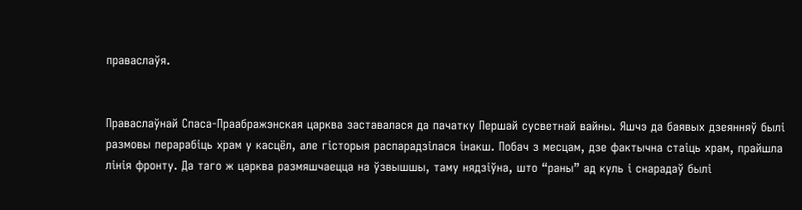праваслаўя.


Праваслаўнай Спаса-Праабражэнская царква заставалася да пачатку Першай сусветнай вайны. Яшчэ да баявых дзеянняў былі размовы перарабіць храм у касцёл, але гісторыя распарадзілася інакш. Побач з месцам, дзе фактычна стаіць храм, прайшла лінія фронту. Да таго ж царква размяшчаецца на ўзвышшы, таму нядзіўна, што “раны” ад куль і снарадаў былі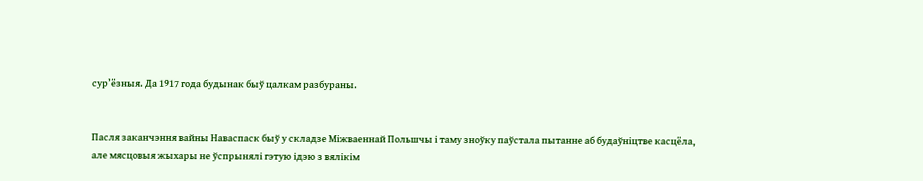сур’ёзныя. Да 1917 года будынак быў цалкам разбураны.


Пасля заканчэння вайны Наваспаск быў у складзе Міжваеннай Польшчы і таму зноўку паўстала пытанне аб будаўніцтве касцёла, але мясцовыя жыхары не ўспрынялі гэтую ідэю з вялікім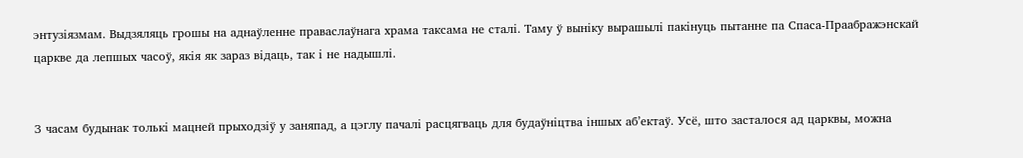энтузіязмам. Выдзяляць грошы на аднаўленне праваслаўнага храма таксама не сталі. Таму ў выніку вырашылі пакінуць пытанне па Спаса-Праабражэнскай царкве да лепшых часоў, якія як зараз відаць, так і не надышлі.


З часам будынак толькі мацней прыходзіў у заняпад, а цэглу пачалі расцягваць для будаўніцтва іншых аб’ектаў. Усё, што засталося ад царквы, можна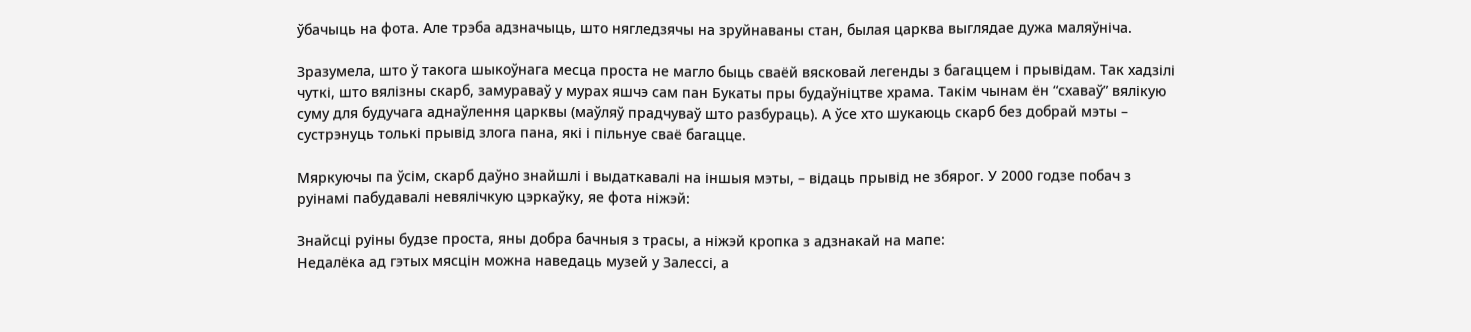ўбачыць на фота. Але трэба адзначыць, што нягледзячы на зруйнаваны стан, былая царква выглядае дужа маляўніча.

Зразумела, што ў такога шыкоўнага месца проста не магло быць сваёй вясковай легенды з багаццем і прывідам. Так хадзілі чуткі, што вялізны скарб, замураваў у мурах яшчэ сам пан Букаты пры будаўніцтве храма. Такім чынам ён “схаваў” вялікую суму для будучага аднаўлення царквы (маўляў прадчуваў што разбураць). А ўсе хто шукаюць скарб без добрай мэты – сустрэнуць толькі прывід злога пана, які і пільнуе сваё багацце.

Мяркуючы па ўсім, скарб даўно знайшлі і выдаткавалі на іншыя мэты, – відаць прывід не збярог. У 2000 годзе побач з руінамі пабудавалі невялічкую цэркаўку, яе фота ніжэй:

Знайсці руіны будзе проста, яны добра бачныя з трасы, а ніжэй кропка з адзнакай на мапе:
Недалёка ад гэтых мясцін можна наведаць музей у Залессі, а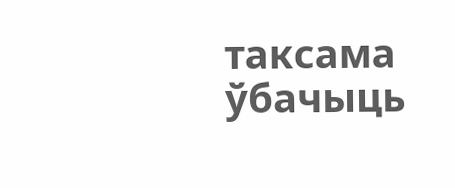таксама ўбачыць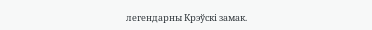легендарны Крэўскі замак.